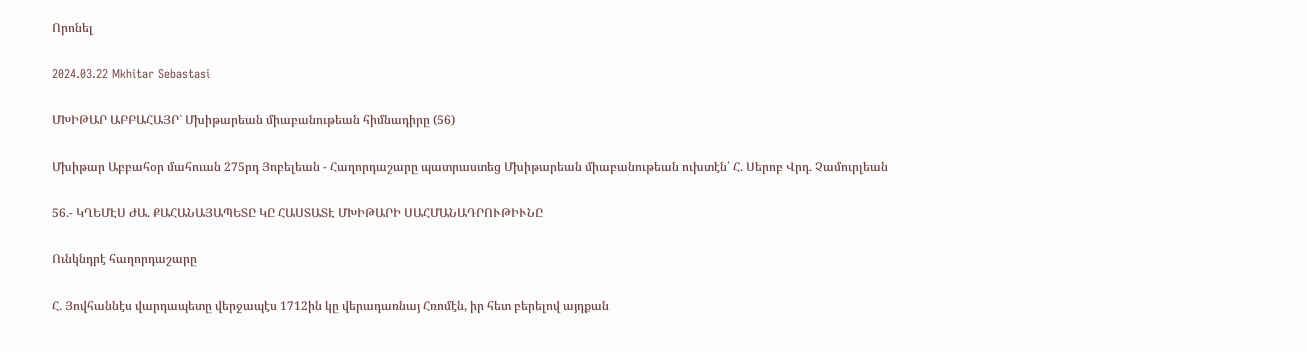Որոնել

2024.03.22 Mkhitar Sebastasi

ՄԽԻԹԱՐ ԱԲԲԱՀԱՅՐ` Մխիթարեան միաբանութեան հիմնադիրը (56)

Մխիթար Աբբահօր մահուան 275րդ Յոբելեան - Հաղորդաշարը պատրաստեց Մխիթարեան միաբանութեան ուխտէն՝ Հ. Սերոբ Վրդ. Չամուրլեան

56.- ԿՂԵՄԷՍ ԺԱ. ՔԱՀԱՆԱՅԱՊԵՏԸ ԿԸ ՀԱՍՏԱՏԷ ՄԽԻԹԱՐԻ ՍԱՀՄԱՆԱԴՐՈՒԹԻՒՆԸ

Ունկնդրէ հաղորդաշարը

Հ. Յովհաննէս վարդապետը վերջապէս 1712ին կը վերադառնայ Հռոմէն, իր հետ բերելով այդքան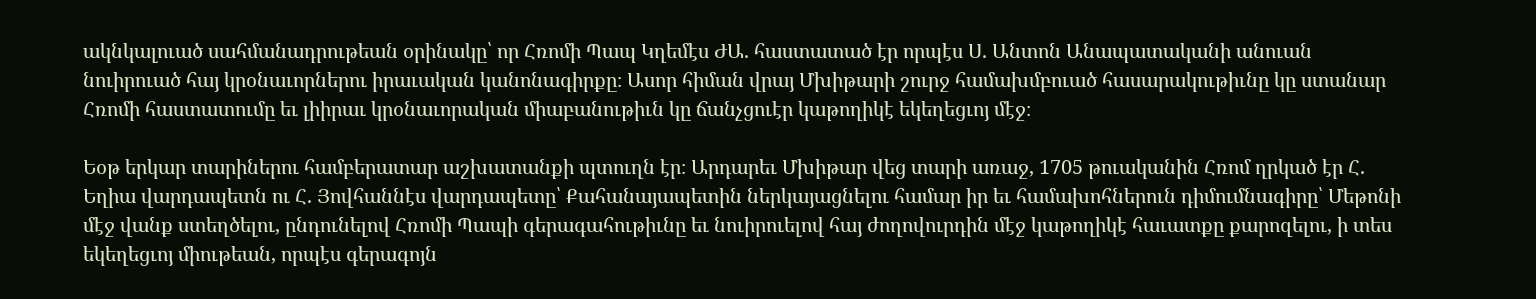ակնկալուած սահմանադրութեան օրինակը՝ որ Հռոմի Պապ Կղեմէս ԺԱ. հաստատած էր որպէս Ս. Անտոն Անապատականի անուան նուիրուած հայ կրօնաւորներու իրաւական կանոնագիրքը։ Ասոր հիման վրայ Մխիթարի շուրջ համախմբուած հասարակութիւնը կը ստանար Հռոմի հաստատումը եւ լիիրաւ կրօնաւորական միաբանութիւն կը ճանչցուէր կաթողիկէ եկեղեցւոյ մէջ։

Եօթ երկար տարիներու համբերատար աշխատանքի պտուղն էր։ Արդարեւ Մխիթար վեց տարի առաջ, 1705 թուականին Հռոմ ղրկած էր Հ. Եղիա վարդապետն ու Հ. Յովհաննէս վարդապետը՝ Քահանայապետին ներկայացնելու համար իր եւ համախոհներուն դիմումնագիրը՝ Մեթոնի մէջ վանք ստեղծելու, ընդունելով Հռոմի Պապի գերագահութիւնը եւ նուիրուելով հայ ժողովուրդին մէջ կաթողիկէ հաւատքը քարոզելու, ի տես եկեղեցւոյ միութեան, որպէս գերագոյն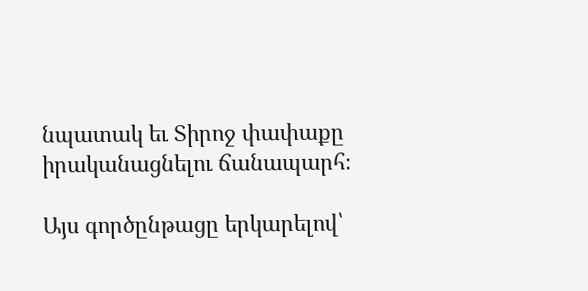նպատակ եւ Տիրոջ փափաքը իրականացնելու ճանապարհ։

Այս գործընթացը երկարելով՝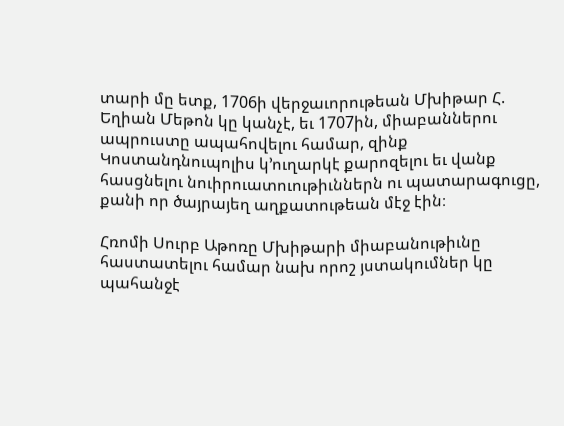տարի մը ետք, 1706ի վերջաւորութեան Մխիթար Հ. Եղիան Մեթոն կը կանչէ, եւ 1707ին, միաբաններու ապրուստը ապահովելու համար, զինք Կոստանդնուպոլիս կ՚ուղարկէ քարոզելու եւ վանք հասցնելու նուիրուատուութիւններն ու պատարագուցը, քանի որ ծայրայեղ աղքատութեան մէջ էին։

Հռոմի Սուրբ Աթոռը Մխիթարի միաբանութիւնը հաստատելու համար նախ որոշ յստակումներ կը պահանջէ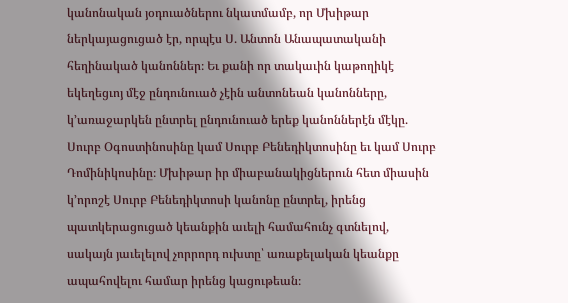կանոնական յօդուածներու նկատմամբ, որ Մխիթար ներկայացուցած էր, որպէս Ս. Անտոն Անապատականի հեղինակած կանոններ։ Եւ քանի որ տակաւին կաթողիկէ եկեղեցւոյ մէջ ընդունուած չէին անտոնեան կանոնները, կ՚առաջարկեն ընտրել ընդունուած երեք կանոններէն մէկը. Սուրբ Օգոստինոսինը կամ Սուրբ Բենեդիկտոսինը եւ կամ Սուրբ Դոմինիկոսինը։ Մխիթար իր միաբանակիցներուն հետ միասին կ՚որոշէ Սուրբ Բենեդիկտոսի կանոնը ընտրել, իրենց պատկերացուցած կեանքին աւելի համահունչ գտնելով, սակայն յաւելելով չորրորդ ուխտը՝ առաքելական կեանքը ապահովելու համար իրենց կացութեան։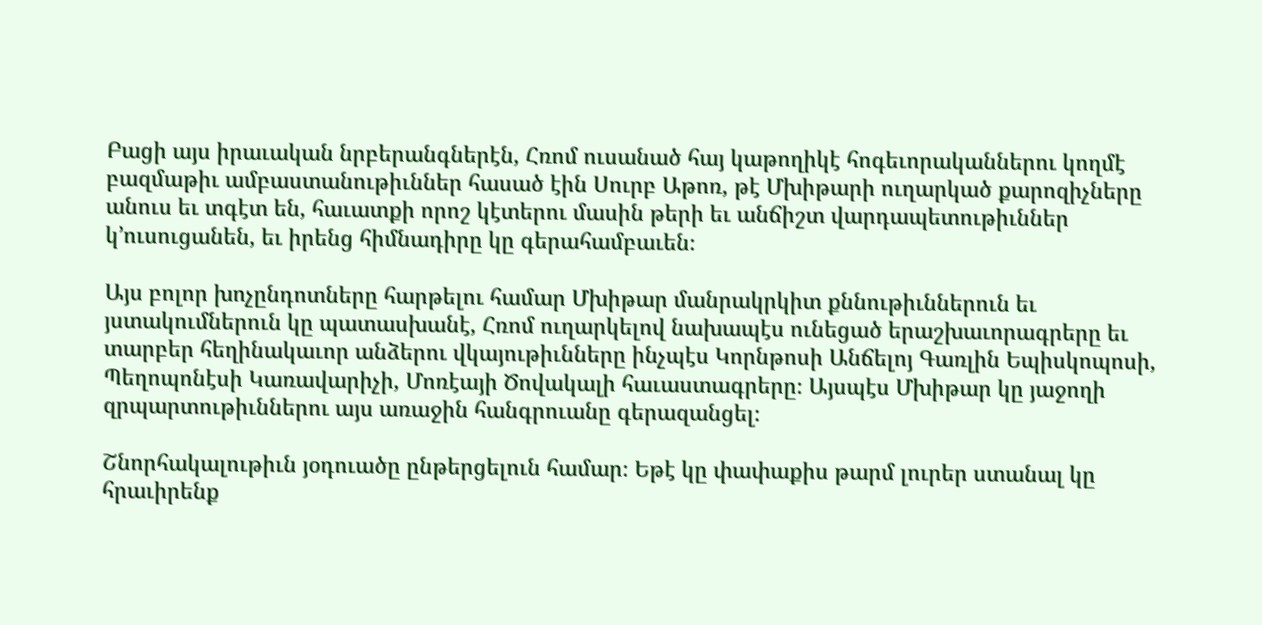Բացի այս իրաւական նրբերանգներէն, Հռոմ ուսանած հայ կաթողիկէ հոգեւորականներու կողմէ բազմաթիւ ամբաստանութիւններ հասած էին Սուրբ Աթոռ, թէ Մխիթարի ուղարկած քարոզիչները անուս եւ տգէտ են, հաւատքի որոշ կէտերու մասին թերի եւ անճիշտ վարդապետութիւններ կ՚ուսուցանեն, եւ իրենց հիմնադիրը կը գերահամբաւեն։

Այս բոլոր խոչընդոտները հարթելու համար Մխիթար մանրակրկիտ քննութիւններուն եւ յստակումներուն կը պատասխանէ, Հռոմ ուղարկելով նախապէս ունեցած երաշխաւորագրերը եւ տարբեր հեղինակաւոր անձերու վկայութիւնները ինչպէս Կորնթոսի Անճելոյ Գառլին Եպիսկոպոսի, Պեղոպոնէսի Կառավարիչի, Մոռէայի Ծովակալի հաւաստագրերը։ Այսպէս Մխիթար կը յաջողի զրպարտութիւններու այս առաջին հանգրուանը գերազանցել։

Շնորհակալութիւն յօդուածը ընթերցելուն համար։ Եթէ կը փափաքիս թարմ լուրեր ստանալ կը հրաւիրենք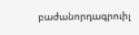բաժանորդագրուիլ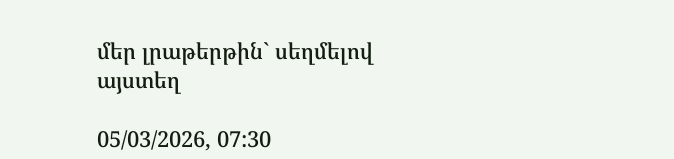մեր լրաթերթին` սեղմելով այստեղ

05/03/2026, 07:30